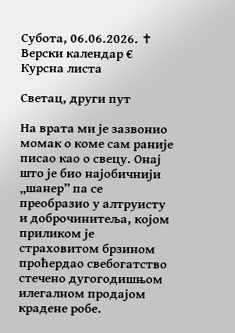Субота, 06.06.2026. ✝ Верски календар € Курсна листа

Светац, други пут

На врата ми је зазвонио момак о коме сам раније писао као о свецу. Онај што је био најобичнији „шанер” па се преобразио у алтруисту и доброчинитеља, којом приликом је страховитом брзином проћердао свебогатство стечено дугогодишњом илегалном продајом крадене робе.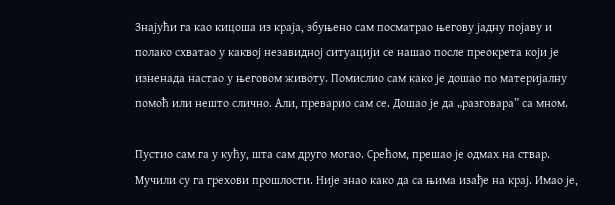Знајући га као кицоша из краја, збуњено сам посматрао његову јадну појаву и полако схватао у каквој незавидној ситуацији се нашао после преокрета који је изненада настао у његовом животу. Помислио сам како је дошао по материјалну помоћ или нешто слично. Али, преварио сам се. Дошао је да „разговара” са мном.

Пустио сам га у кућу, шта сам друго могао. Срећом, прешао је одмах на ствар. Мучили су га грехови прошлости. Није знао како да са њима изађе на крај. Имао је,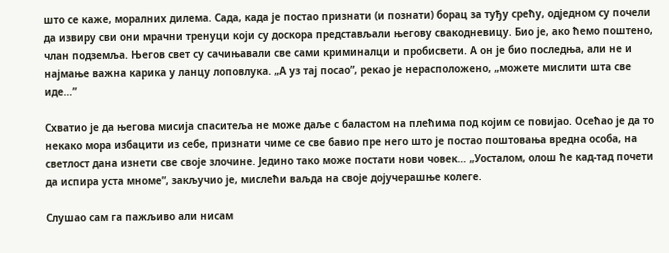што се каже, моралних дилема. Сада, када је постао признати (и познати) борац за туђу срећу, одједном су почели да извиру сви они мрачни тренуци који су доскора представљали његову свакодневицу. Био је, ако ћемо поштено, члан подземља. Његов свет су сачињавали све сами криминалци и пробисвети. А он је био последња, али не и најмање важна карика у ланцу лоповлука. „А уз тај посао”, рекао је нерасположено, „можете мислити шта све иде…”

Схватио је да његова мисија спаситеља не може даље с баластом на плећима под којим се повијао. Осећао је да то некако мора избацити из себе, признати чиме се све бавио пре него што је постао поштовања вредна особа, на светлост дана изнети све своје злочине. Једино тако може постати нови човек… „Уосталом, олош ће кад-тад почети да испира уста мноме”, закључио је, мислећи ваљда на своје дојучерашње колеге.

Слушао сам га пажљиво али нисам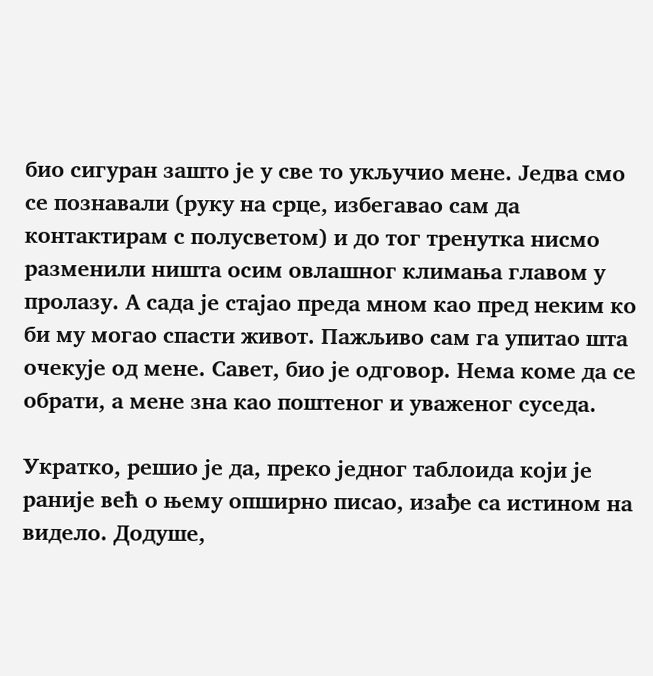био сигуран зашто је у све то укључио мене. Једва смо се познавали (руку на срце, избегавао сам да контактирам с полусветом) и до тог тренутка нисмо разменили ништа осим овлашног климања главом у пролазу. А сада је стајао преда мном као пред неким ко би му могао спасти живот. Пажљиво сам га упитао шта очекује од мене. Савет, био је одговор. Нема коме да се обрати, а мене зна као поштеног и уваженог суседа.

Укратко, решио је да, преко једног таблоида који је раније већ о њему опширно писао, изађе са истином на видело. Додуше,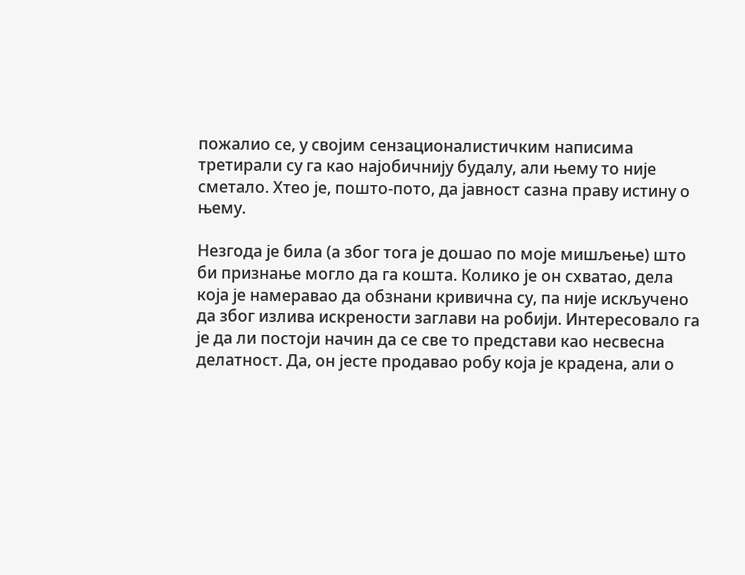пожалио се, у својим сензационалистичким написима третирали су га као најобичнију будалу, али њему то није сметало. Хтео је, пошто-пото, да јавност сазна праву истину о њему.

Незгода је била (а због тога је дошао по моје мишљење) што би признање могло да га кошта. Колико је он схватао, дела која је намеравао да обзнани кривична су, па није искључено да због излива искрености заглави на робији. Интересовало га је да ли постоји начин да се све то представи као несвесна делатност. Да, он јесте продавао робу која је крадена, али о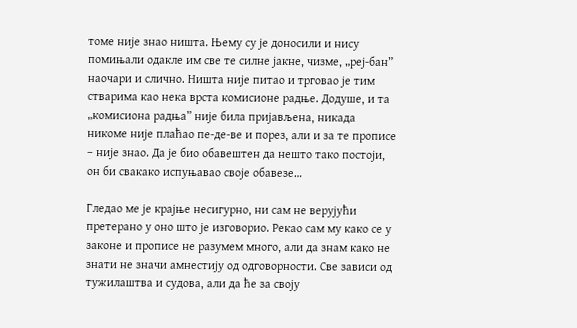томе није знао ништа. Њему су је доносили и нису помињали одакле им све те силне јакне, чизме, „реј-бан” наочари и слично. Ништа није питао и трговао је тим стварима као нека врста комисионе радње. Додуше, и та „комисиона радња” није била пријављена, никада никоме није плаћао пе-де-ве и порез, али и за те прописе – није знао. Да је био обавештен да нешто тако постоји, он би свакако испуњавао своје обавезе…

Гледао ме је крајње несигурно, ни сам не верујући претерано у оно што је изговорио. Рекао сам му како се у законе и прописе не разумем много, али да знам како не знати не значи амнестију од одговорности. Све зависи од тужилаштва и судова, али да ће за своју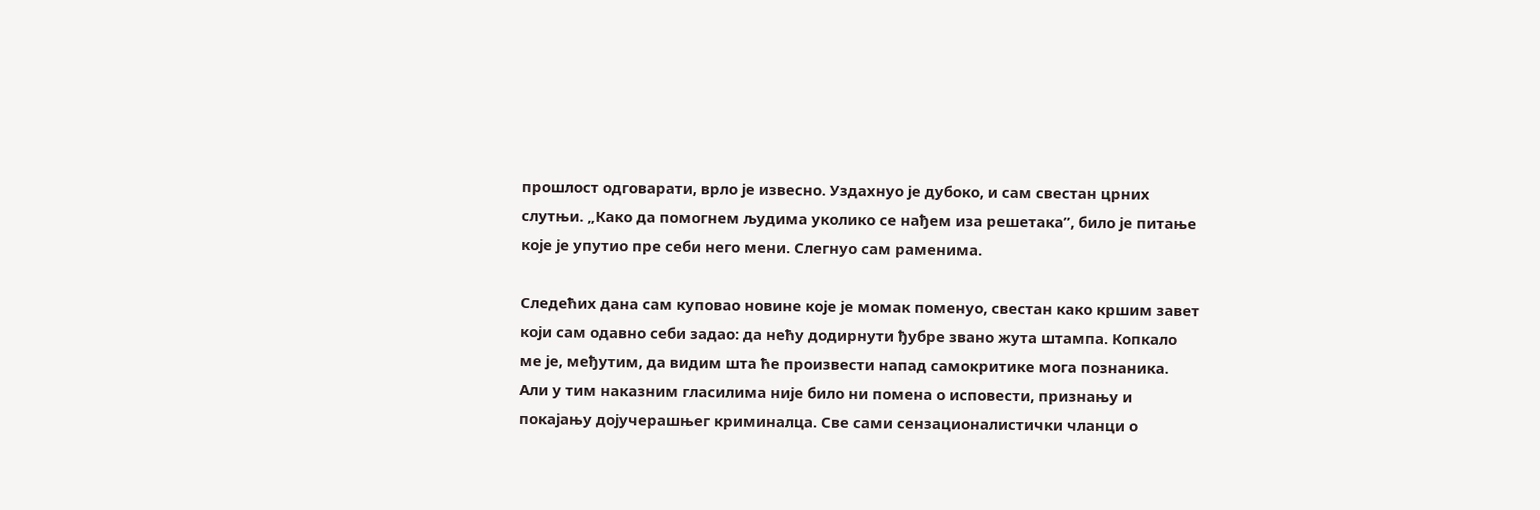прошлост одговарати, врло је извесно. Уздахнуо је дубоко, и сам свестан црних слутњи. „Како да помогнем људима уколико се нађем иза решетака”, било је питање које је упутио пре себи него мени. Слегнуо сам раменима.

Следећих дана сам куповао новине које је момак поменуо, свестан како кршим завет који сам одавно себи задао: да нећу додирнути ђубре звано жута штампа. Копкало ме је, међутим, да видим шта ће произвести напад самокритике мога познаника. Али у тим наказним гласилима није било ни помена о исповести, признању и покајању дојучерашњег криминалца. Све сами сензационалистички чланци о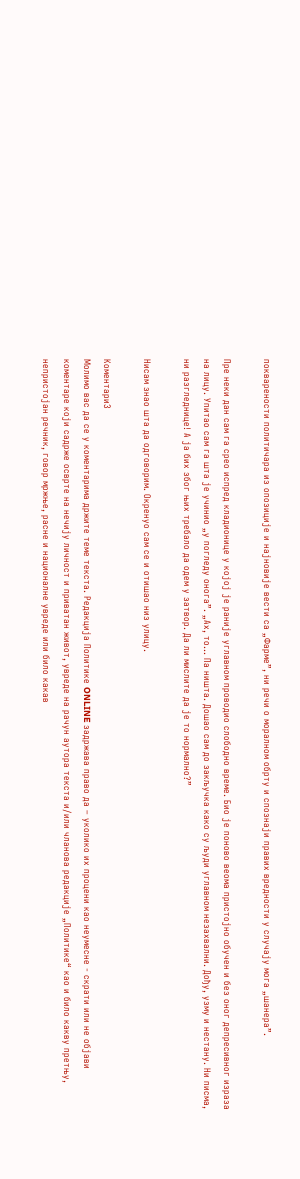покварености политичара из опозиције и најновије вести са „Фарме”, ни речи о моралном обрту и спознаји правих вредности у случају мога „шанера”.

Пре неки дан сам га срео испред кладионице у којој је раније углавном проводио слободно време. Био је поново веома пристојно обучен и без оног депресивног израза на лицу. Упитао сам га шта је учинио „у погледу онога”. „Ах, то… Па ништа. Дошао сам до закључка како су људи углавном незахвални. Дођу, узму и нестану. Ни писма, ни разгледнице! А ја бих због њих требало да одем у затвор. Да ли мислите да је то нормално?”

Нисам знао шта да одговорим. Окренуо сам се и отишао низ улицу.

Коментари3
Молимо вас да се у коментарима држите теме текста. Редакција Политике ONLINE задржава право да – уколико их процени као неумесне - скрати или не објави коментаре који садрже осврте на нечију личност и приватан живот, увреде на рачун аутора текста и/или чланова редакције „Политике“ као и било какву претњу, непристојан речник, говор мржње, расне и националне увреде или било какав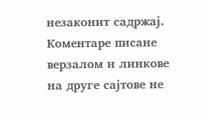незаконит садржај. Коментаре писане верзалом и линкове на друге сајтове не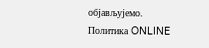објављујемо. Политика ONLINE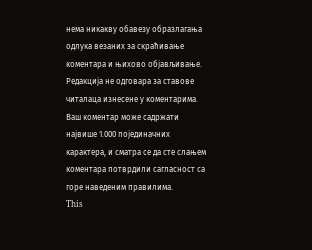нема никакву обавезу образлагања одлука везаних за скраћивање коментара и њихово објављивање. Редакција не одговара за ставове читалаца изнесене у коментарима. Ваш коментар може садржати највише 1.000 појединачних карактера, и сматра се да сте слањем коментара потврдили сагласност са горе наведеним правилима.
This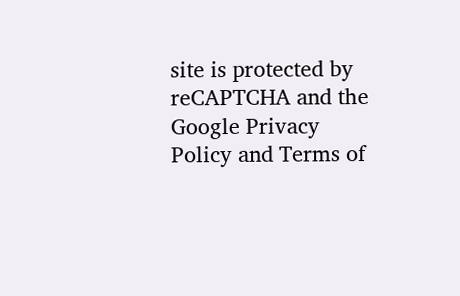site is protected by reCAPTCHA and the Google Privacy Policy and Terms of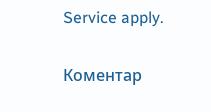Service apply.

Комeнтар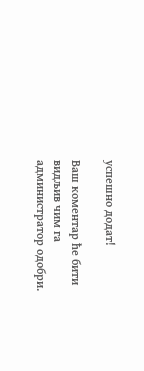успeшно додат!

Ваш комeнтар ћe бити видљив чим га администратор одобри.